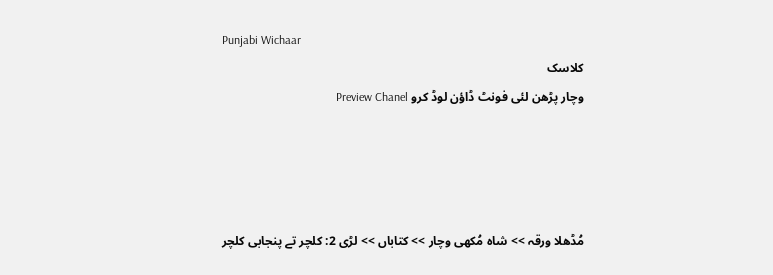Punjabi Wichaar
کلاسک
وچار پڑھن لئی فونٹ ڈاؤن لوڈ کرو Preview Chanel




مُڈھلا ورقہ >> شاہ مُکھی وچار >> کتاباں >> لڑی 2: کلچر تے پنجابی کلچر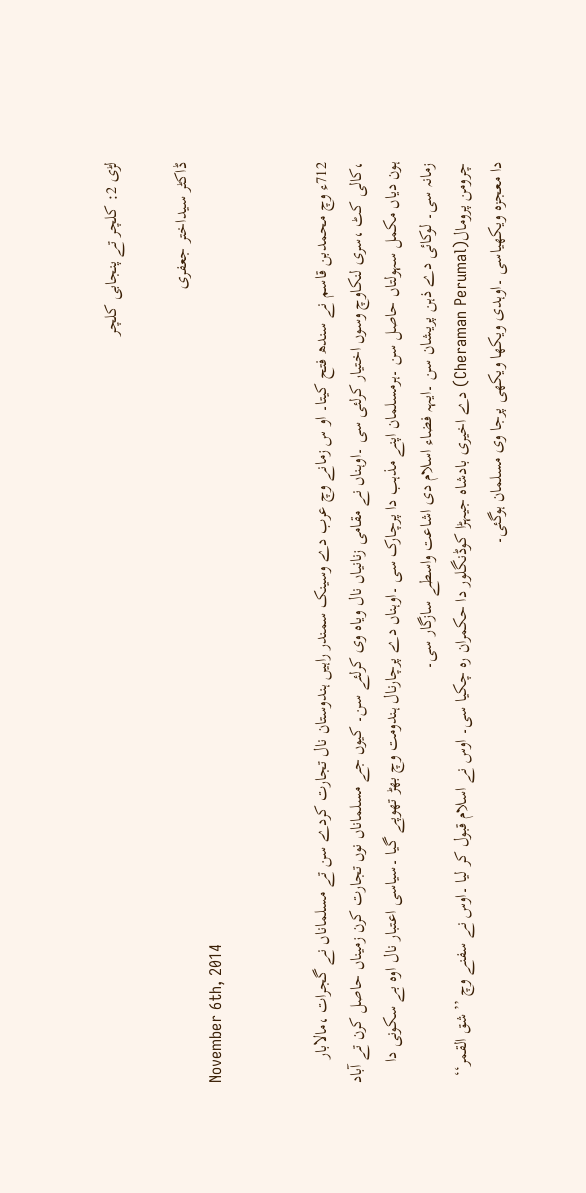لڑی 2: کلچر تے پنجابی کلچر

ڈاکٹر سیداختر جعفری
November 6th, 2014


712ء وچ محمدبن قاسم نے سندھ فتح کیتا۔ او س زمانے وچ عرب دے وسینک سمندر راہیں ہندوستان نال تجارت کردے سن تے مسلماناں نے گجرات ،مالابار ،کالی کٹ ،سری لنکاوچ وسوں اختیار کرلئی سی ۔اوہناں نے مقامی زنانیاں نال ویاہ وی کرلئے سن۔ کیوں جے مسلماناں نوں تجارت کرن زمیناں حاصل کرن تے آباد ہون دیاں مکمل سہولتاں حاصل سن ۔ہرمسلمان اپنے مذہب دا پرچارک سی ۔اوہناں دے پرچارنال ہندومت وچ بھڑ تھوپے گیا ۔سیاسی اعتبار نال اوہ بے سکونی دا زمانہ سی۔ لوکائی دے ذہن پریشان سن ۔ایہہ فضاء اسلام دی اشاعت واسطے سازگار سی۔
چرومن پرومال(Cheraman Perumal) دے اخیری بادشاہ جیہڑا کوڈنگلور دا حکمران رہ چکیا سی۔ اوس نے اسلام قبول کر لیا ۔اوس نے سفنے وچ ’’شق القمر‘‘ دا معجزہ ویکھیاسی ۔اوہدی ویکھا ویکھی پرجا وی مسلمان ہوگئی۔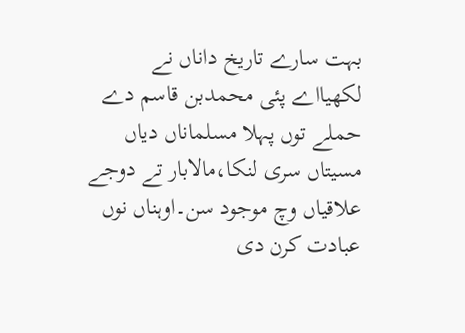بہت سارے تاریخ داناں نے لکھیااے پئی محمدبن قاسم دے حملے توں پہلا مسلماناں دیاں مسیتاں سری لنکا،مالابار تے دوجے علاقیاں وچ موجود سن۔اوہناں نوں عبادت کرن دی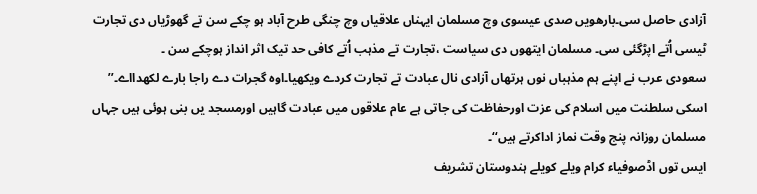آزادی حاصل سی۔بارھویں صدی عیسوی وچ مسلمان ایہناں علاقیاں وچ چنگی طرح آباد ہو چکے سن تے گھوڑیاں دی تجارت ٹیسی اُتے اپڑگئی سی۔ مسلمان ایتھوں دی سیاست ،تجارت تے مذہب اُتے کافی حد تیک اثر انداز ہوچکے سن ۔
سعودی عرب نے اپنے ہم مذہباں نوں ہرتھاں آزادی نال عبادت تے تجارت کردے ویکھیا۔اوہ گجرات دے راجا بارے لکھدااے۔’’ اسکی سلطنت میں اسلام کی عزت اورحفاظت کی جاتی ہے عام علاقوں میں عبادت گاہیں اورمسجد یں بنی ہوئی ہیں جہاں مسلمان روزانہ پنج وقت نماز اداکرتے ہیں‘‘۔
ایس توں اڈصوفیاء کرام ویلے کویلے ہندوستان تشریف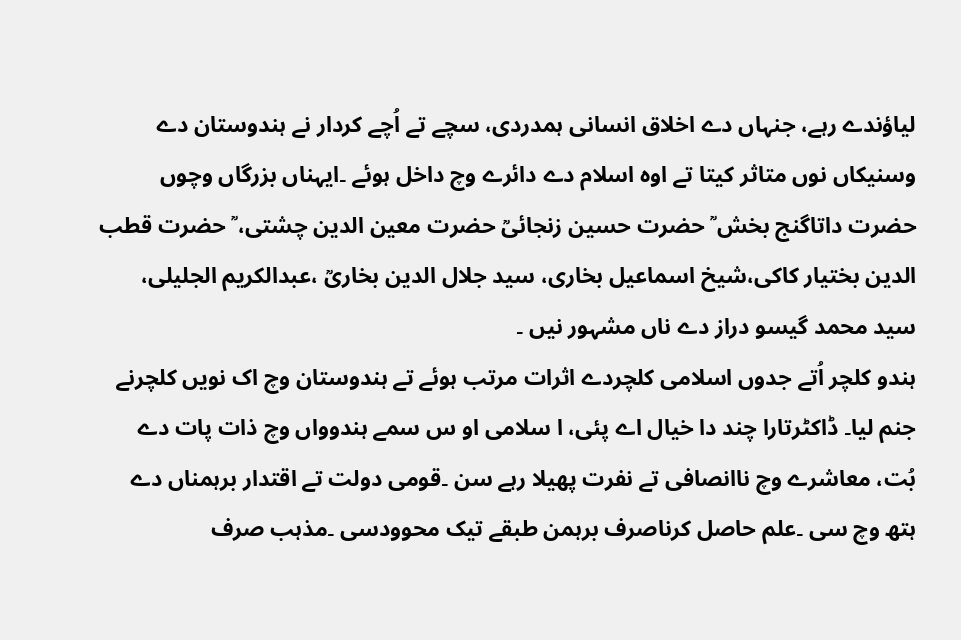لیاؤندے رہے، جنہاں دے اخلاق انسانی ہمدردی، سچے تے اُچے کردار نے ہندوستان دے وسنیکاں نوں متاثر کیتا تے اوہ اسلام دے دائرے وچ داخل ہوئے ۔ایہناں بزرگاں وچوں حضرت داتاگنج بخش ؒ حضرت حسین زنجائیؒ حضرت معین الدین چشتی، ؒ حضرت قطب الدین بختیار کاکی،شیخ اسماعیل بخاری، سید جلال الدین بخاریؒ ،عبدالکریم الجلیلی، سید محمد گیسو دراز دے ناں مشہور نیں ۔
ہندو کلچر اُتے جدوں اسلامی کلچردے اثرات مرتب ہوئے تے ہندوستان وچ اک نویں کلچرنے جنم لیا۔ ڈاکٹرتارا چند دا خیال اے پئی، ا سلامی او س سمے ہندوواں وچ ذات پات دے بُت، معاشرے وچ ناانصافی تے نفرت پھیلا رہے سن ۔قومی دولت تے اقتدار برہمناں دے ہتھ وچ سی ۔علم حاصل کرناصرف برہمن طبقے تیک محوودسی ۔مذہب صرف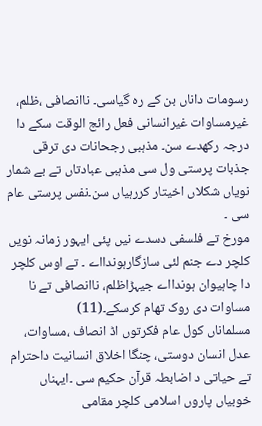رسومات داناں بن کے رہ گیاسی۔ ناانصافی ،ظلم، غیرمساوات غیرانسانی فعل رائج الوقت سکے دا درجہ رکھدے سن۔ مذہبی رجحانات دی ترقی جذبات پرستی ول سی مذہبی عبادتاں تے بے شمار نویاں شکلاں اخیتار کررہیاں سن۔نفس پرستی عام سی ۔
مورخ تے فلسفی دسدے نیں پئی ایہور زمانہ نویں کلچر دے جنم لئی سازگارہوندااے ۔ تے اوس کلچر دا چاہیوان ہوندااے جیہڑاظلم، ناانصافی تے نا مساوات دی روک تھام کرسکے۔(11)
مسلماناں کول عام فکرتوں اڈ انصاف ،مساوات، عدل انسان دوستی، چنگا اخلاق انسانیت داحترام تے حیاتی د اضابطہ قرآن حکیم سی ۔ایہناں خوبیاں پاروں اسلامی کلچر مقامی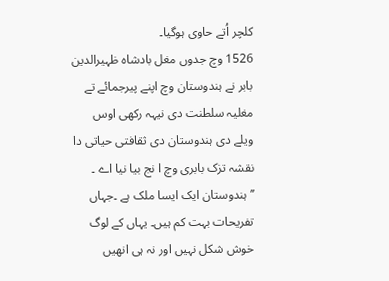کلچر اُتے حاوی ہوگیا۔
1526 وچ جدوں مغل بادشاہ ظہیرالدین بابر نے ہندوستان وچ اپنے پیرجمائے تے مغلیہ سلطنت دی نیہہ رکھی اوس ویلے دی ہندوستان دی ثقافتی حیاتی دا نقشہ تزک بابری وچ ا نج بیا نیا اے ۔
’’ہندوستان ایک ایسا ملک ہے ۔جہاں تفریحات بہت کم ہیں۔ یہاں کے لوگ خوش شکل نہیں اور نہ ہی انھیں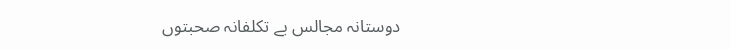دوستانہ مجالس بے تکلفانہ صحبتوں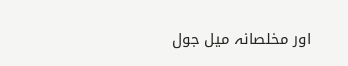اور مخلصانہ میل جول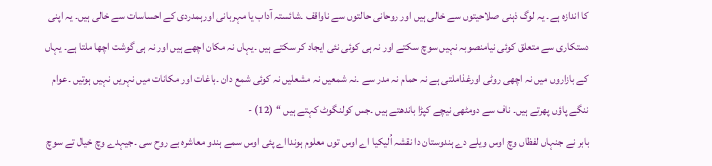کا اندازہ ہے۔ یہ لوگ ذہنی صلاحیتوں سے خالی ہیں اور روحانی حالتوں سے ناواقف ۔شائستہ آداب یا مہربانی اورہمدردی کے احساسات سے خالی ہیں۔ یہ اپنی دستکاری سے متعلق کوئی نیامنصوبہ نہیں سوچ سکتے اور نہ ہی کوئی نئی ایجاد کر سکتے ہیں ۔یہاں نہ مکان اچھے ہیں اور نہ ہی گوشت اچھا ملتا ہے۔ یہاں کے بازاروں میں نہ اچھی روٹی اورغذاملتی ہے نہ حمام نہ مدر سے ۔نہ شمعیں نہ مشعلیں نہ کوئی شمع دان ۔باغات اور مکانات میں نہریں نہیں ہوتیں ۔عوام ننگے پاؤں پھرتے ہیں۔ ناف سے دومٹھی نیچے کپڑا باندھتے ہیں ۔جس کولنگوٹ کہتے ہیں ‘‘ (12) -
بابر نے جنہاں لفظاں وچ اوس ویلے دے ہندوستان دا نقشہ اُلیکیا اے اوس توں معلوم ہوندااے پئی اوس سمے ہندو معاشرہ بے روح سی ۔جیہدے وچ خیال تے سوچ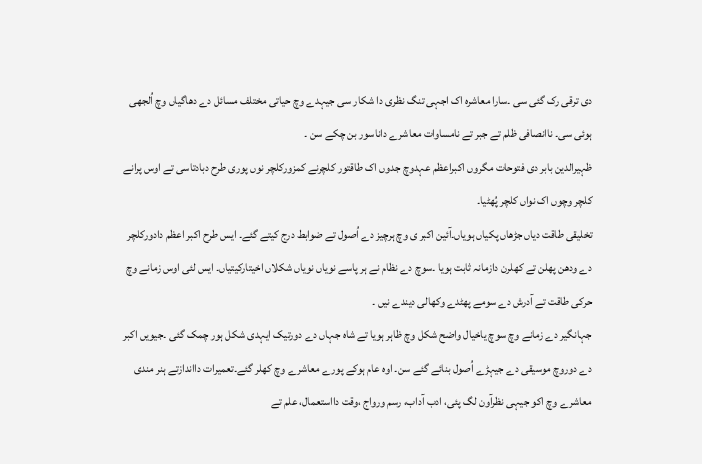دی ترقی رک گئی سی ۔سارا معاشرہ اک اجہی تنگ نظری دا شکار سی جیہدے وچ حیاتی مختلف مسائل دے دھاگیاں وچ اُلجھی ہوئی سی۔ ناانصافی ظلم تے جبر تے نامساوات معاشرے داناسور بن چکے سن ۔
ظہیرالدین بابر دی فتوحات مگروں اکبراعظم عہدوچ جدوں اک طاقتور کلچرنے کمزورکلچر نوں پوری طرح دبادتاسی تے اوس پرانے کلچر وچوں اک نواں کلچر پُھٹیا۔
تخلیقی طاقت دیاں جڑھاں پکیاں ہویاں۔آئین اکبر ی وچ ہرچیز دے اُصول تے ضوابط درج کیتے گئے۔ ایس طرح اکبر اعظم دادورکلچر دے ودھن پھلن تے کھلرن دازمانہ ثابت ہویا ۔سوچ دے نظام نے ہر پاسے نویاں نویاں شکلاں اخیتارکیتیاں۔ ایس لئی اوس زمانے وچ حرکی طاقت تے آدرش دے سومے پھٹدے وکھالی دیندے نیں ۔
جہانگیر دے زمانے وچ سوچ یاخیال واضح شکل وچ ظاہر ہویا تے شاہ جہاں دے دورتیک ایہدی شکل ہور چمک گئی ۔جیویں اکبر دے دوروچ موسیقی دے جیہڑے اُصول بنائے گئے سن۔ اوہ عام ہوکے پورے معاشرے وچ کھلر گئے۔تعمیرات دااندازتے ہنر مندی معاشرے وچ اکو جیہی نظرآون لگ پئی، ادب آداب، رسم ورواج ،وقت دااستعمال، علم تے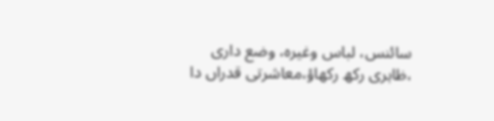سائنس، لباس وغیرہ، وضع داری ،ظاہری رکھ رکھاؤ،معاشرتی قدراں دا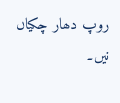روپ دھار چکیاں نیں۔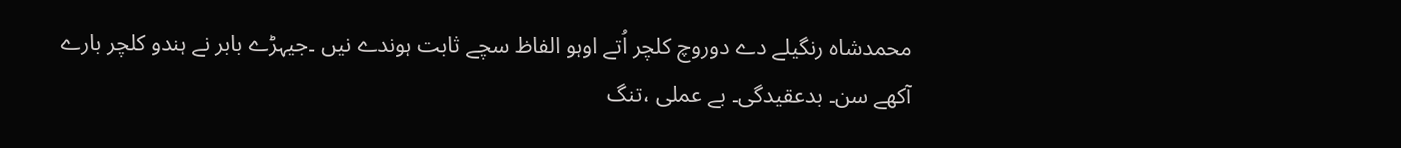محمدشاہ رنگیلے دے دوروچ کلچر اُتے اوہو الفاظ سچے ثابت ہوندے نیں ۔جیہڑے بابر نے ہندو کلچر بارے آکھے سن۔ بدعقیدگی۔ بے عملی ،تنگ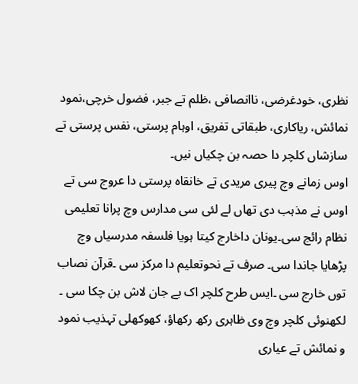نظری، خودغرضی، ناانصافی ،ظلم تے جبر، فضول خرچی،نمود نمائش، ریاکاری، طبقاتی تفریق، اوہام پرستی، نفس پرستی تے سازشاں کلچر دا حصہ بن چکیاں نیں۔
اوس زمانے وچ پیری مریدی تے خانقاہ پرستی دا عروج سی تے اوس نے مذہب دی تھاں لے لئی سی مدارس وچ پرانا تعلیمی نظام رائج سی۔یونان داخارج کیتا ہویا فلسفہ مدرسیاں وچ پڑھایا جاندا سی۔ صرف تے نحوتعلیم دا مرکز سی ۔قرآن نصاب توں خارج سی ۔ایس طرح کلچر اک بے جان لاش بن چکا سی ۔
لکھنوئی کلچر وچ وی ظاہری رکھ رکھاؤ، کھوکھلی تہذیب نمود و نمائش تے عیاری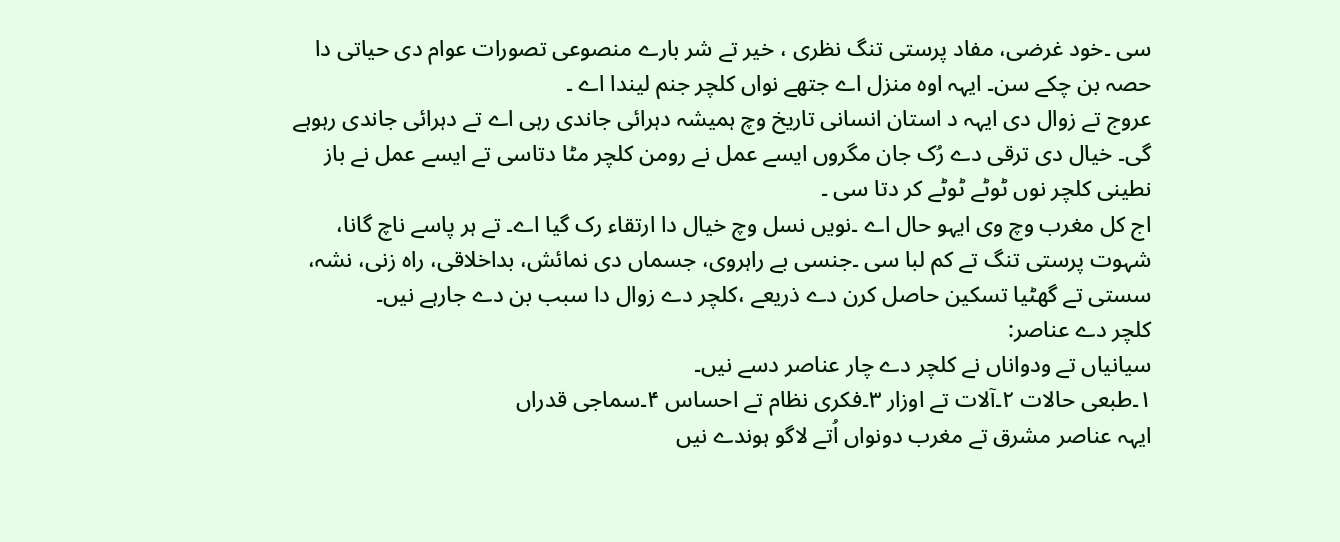سی ۔خود غرضی، مفاد پرستی تنگ نظری ، خیر تے شر بارے منصوعی تصورات عوام دی حیاتی دا حصہ بن چکے سن۔ ایہہ اوہ منزل اے جتھے نواں کلچر جنم لیندا اے ۔
عروج تے زوال دی ایہہ د استان انسانی تاریخ وچ ہمیشہ دہرائی جاندی رہی اے تے دہرائی جاندی رہوہے گی۔ خیال دی ترقی دے رُک جان مگروں ایسے عمل نے رومن کلچر مٹا دتاسی تے ایسے عمل نے باز نطینی کلچر نوں ٹوٹے ٹوٹے کر دتا سی ۔
اج کل مغرب وچ وی ایہو حال اے ۔نویں نسل وچ خیال دا ارتقاء رک گیا اے۔ تے ہر پاسے ناچ گانا، شہوت پرستی تنگ تے کم لبا سی ۔جنسی بے راہروی، جسماں دی نمائش، بداخلاقی، راہ زنی، نشہ، سستی تے گھٹیا تسکین حاصل کرن دے ذریعے ،کلچر دے زوال دا سبب بن دے جارہے نیں۔
کلچر دے عناصر:
سیانیاں تے ودواناں نے کلچر دے چار عناصر دسے نیں۔
۱۔طبعی حالات ۲۔آلات تے اوزار ۳۔فکری نظام تے احساس ۴۔سماجی قدراں
ایہہ عناصر مشرق تے مغرب دونواں اُتے لاگو ہوندے نیں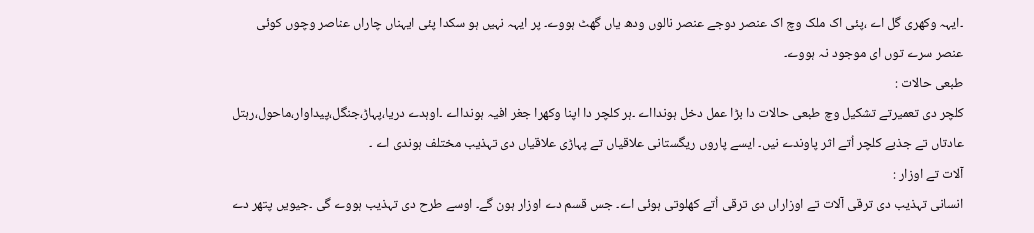۔ایہہ وکھری گل اے ،پئی اک ملک وچ اک عنصر دوجے عنصر نالوں ودھ یاں گھٹ ہووے۔ پر ایہہ نہیں ہو سکدا پئی ایہناں چاراں عناصر وچوں کوئی عنصر سرے توں ای موجود نہ ہووے۔
طبعی حالات :
کلچر دی تعمیرتے تشکیل وچ طبعی حالات دا بڑا عمل دخل ہوندااے ۔ہر کلچر دا اپنا وکھرا جغر افیہ ہوندااے ۔اوہدے دریا،پہاڑ،جنگل،پیداوار،ماحول،رہتل عادتاں تے جذبے کلچر اُتے اثر پاوندے نیں۔ ایسے پاروں ریگستانی علاقیاں تے پہاڑی علاقیاں دی تہذیب مختلف ہوندی اے ۔
آلات تے اوزار :
انسانی تہذیب دی ترقی آلات تے اوزاراں دی ترقی اُتے کھلوتی ہوئی اے۔ جس قسم دے اوزار ہون گے۔ اوسے طرح دی تہذیب ہووے گی ۔جیویں پتھر دے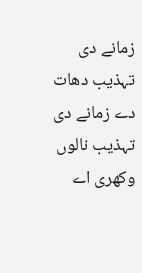زمانے دی تہذیب دھات دے زمانے دی تہذیب نالوں وکھری اے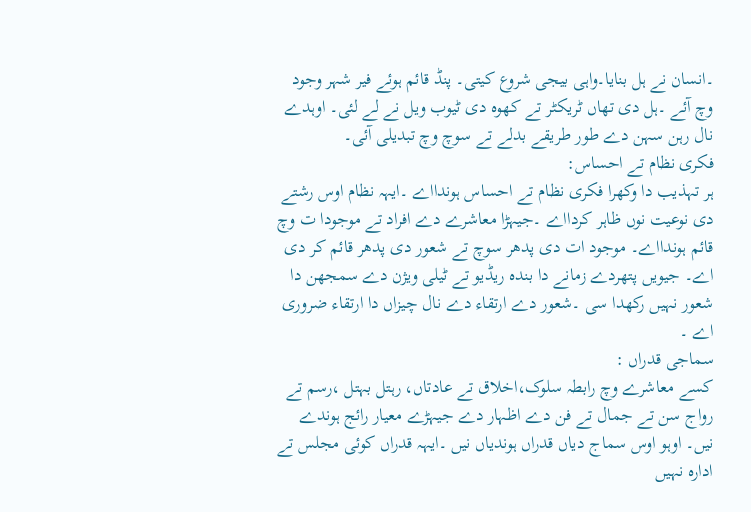۔انسان نے ہل بنایا۔واہی بیجی شروع کیتی۔ پنڈ قائم ہوئے فیر شہر وجود وچ آئے ۔ہل دی تھاں ٹریکٹر تے کھوہ دی ٹیوب ویل نے لے لئی۔ اوہدے نال رہن سہن دے طور طریقے بدلے تے سوچ وچ تبدیلی آئی۔
فکری نظام تے احساس:
ہر تہذیب دا وکھرا فکری نظام تے احساس ہوندااے ۔ایہہ نظام اوس رشتے دی نوعیت نوں ظاہر کردااے ۔جیہڑا معاشرے دے افراد تے موجودا ت وچ قائم ہوندااے۔ موجود ات دی پدھر سوچ تے شعور دی پدھر قائم کر دی اے۔ جیویں پتھردے زمانے دا بندہ ریڈیو تے ٹیلی ویژن دے سمجھن دا شعور نہیں رکھدا سی ۔شعور دے ارتقاء دے نال چیزاں دا ارتقاء ضروری اے ۔
سماجی قدراں :
کسے معاشرے وچ رابطہ سلوک،اخلاق تے عادتاں، رہتل بہتل ،رسم تے رواج سن تے جمال تے فن دے اظہار دے جیہڑے معیار رائج ہوندے نیں۔ اوہو اوس سماج دیاں قدراں ہوندیاں نیں ۔ایہہ قدراں کوئی مجلس تے ادارہ نہیں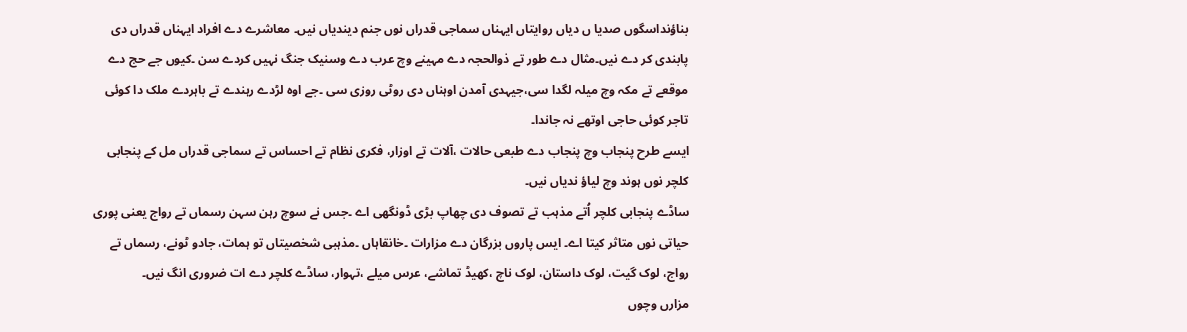بناؤنداسگوں صدیا ں دیاں روایتاں ایہناں سماجی قدراں نوں جنم دیندیاں نیں۔ معاشرے دے افراد ایہناں قدراں دی پابندی کر دے نیں۔مثال دے طور تے ذوالحجہ دے مہینے وچ عرب دے وسنیک جنگ نہیں کردے سن ۔کیوں جے حج دے موقعے تے مکہ وچ میلہ لگدا سی،جیہدی آمدن اوہناں دی روٹی روزی سی ۔جے اوہ لڑدے رہندے تے باہردے ملک دا کوئی تاجر کوئی حاجی اوتھے نہ جاندا۔
ایسے طرح پنجاب وچ پنجاب دے طبعی حالات ،آلات تے اوزار، فکری نظام تے احساس تے سماجی قدراں مل کے پنجابی کلچر نوں ہوند وچ لیاؤ ندیاں نیں۔
ساڈے پنجابی کلچر اُتے مذہب تے تصوف دی چھاپ بڑی ڈونگھی اے ۔جس نے سوچ رہن سہن رسماں تے رواج یعنی پوری حیاتی نوں متاثر کیتا اے۔ ایس پاروں بزرگان دے مزارات ۔خانقاہاں ۔مذہبی شخصیتاں تو ہمات، جادو ٹونے، رسماں تے رواج، لوک گیت، لوک داستان، لوک ناچ ،کھیڈ تماشے، عرس میلے ،تہوار، ساڈے کلچر دے ات ضروری انگ نیں۔
مزارں وچوں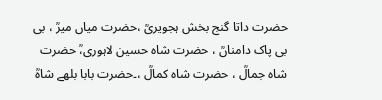حضرت داتا گنج بخش ہجویریؒ ،حضرت میاں میرؒ ، بی بی پاک دامناںؒ ، حضرت شاہ حسین لاہوری،ؒ حضرت شاہ جمالؒ ، حضرت شاہ کمالؒ ،۔حضرت بابا بلھے شاہؒ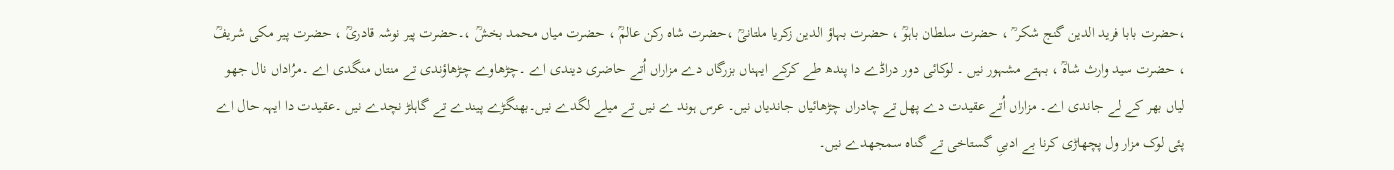،حضرت بابا فرید الدین گنج شکر ؒ ، حضرت سلطان باہوؒ ، حضرت بہاؤ الدین زکریا ملتانیؒ ،حضرت شاہ رکن عالمؒ ، حضرت میاں محمد بخشؒ ،۔حضرت پیر نوشہ قادریؒ ، حضرت پیر مکی شریفؒ ، حضرت سید وارث شاہؒ ، بہتے مشہور نیں ۔ لوکائی دور دراڈے دا پندھ طے کرکے ایہناں بزرگاں دے مزاراں اُتے حاضری دیندی اے ۔چڑھاوے چڑھاؤندی تے منتاں منگدی اے ۔مرُاداں نال جھو لیاں بھر کے لے جاندی اے۔ مزاراں اُتے عقیدت دے پھل تے چادراں چڑھائیاں جاندیاں نیں۔ عرس ہوند ے نیں تے میلے لگدے نیں۔بھنگڑے پیندے تے گاہلڑ نچدے نیں ۔عقیدت دا ایہہ حال اے پئی لوک مزار ول پچھاڑی کرنا بے ادبیِ گستاخی تے گناہ سمجھدے نیں۔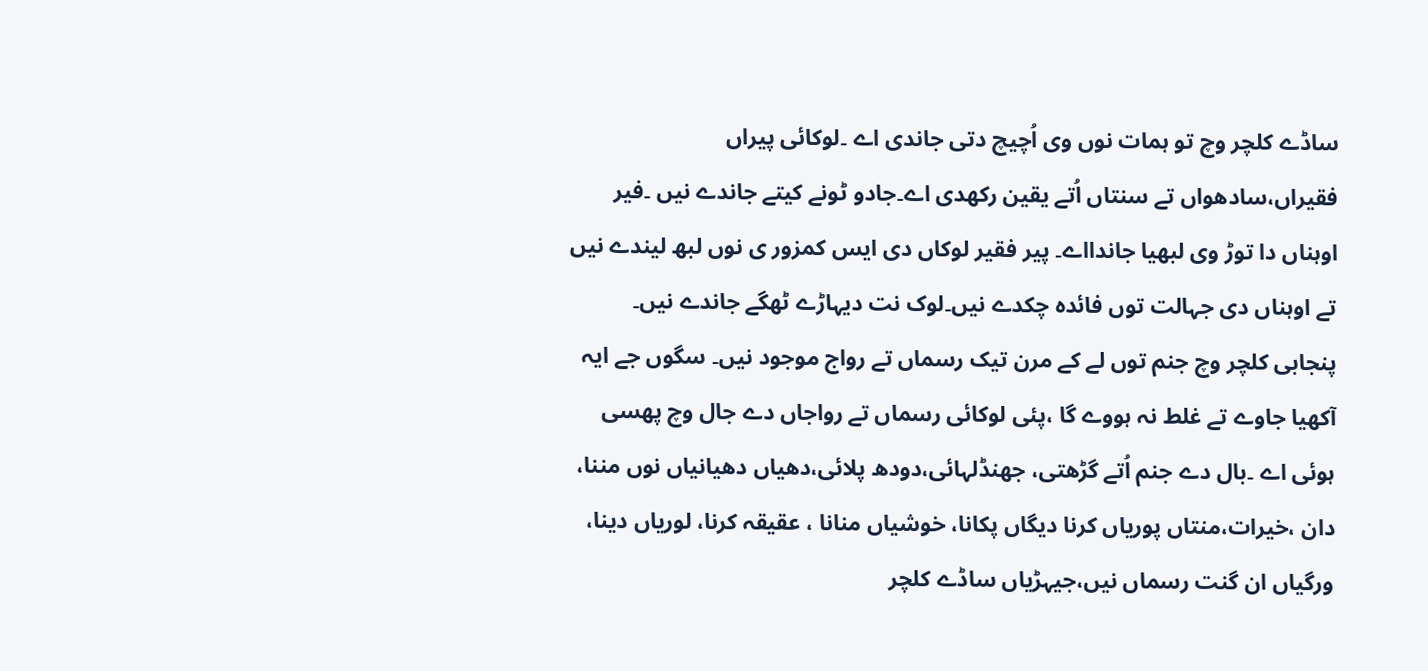ساڈے کلچر وچ تو ہمات نوں وی اُچیچ دتی جاندی اے ۔لوکائی پیراں فقیراں،سادھواں تے سنتاں اُتے یقین رکھدی اے۔جادو ٹونے کیتے جاندے نیں ۔فیر اوہناں دا توڑ وی لبھیا جاندااے۔ پیر فقیر لوکاں دی ایس کمزور ی نوں لبھ لیندے نیں تے اوہناں دی جہالت توں فائدہ چکدے نیں۔لوک نت دیہاڑے ٹھگے جاندے نیں۔
پنجابی کلچر وچ جنم توں لے کے مرن تیک رسماں تے رواج موجود نیں۔ سگوں جے ایہ آکھیا جاوے تے غلط نہ ہووے گا ،پئی لوکائی رسماں تے رواجاں دے جال وچ پھسی ہوئی اے ۔بال دے جنم اُتے گڑھتی، جھنڈلہائی،دودھ پلائی،دھیاں دھیانیاں نوں مننا، دان ،خیرات،منتاں پوریاں کرنا دیگاں پکانا، خوشیاں منانا ، عقیقہ کرنا، لوریاں دینا، ورگیاں ان گنت رسماں نیں،جیہڑیاں ساڈے کلچر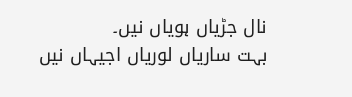نال جڑیاں ہویاں نیں۔
بہت ساریاں لوریاں اجیہاں نیں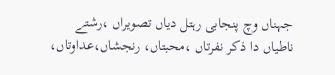جہناں وچ پنجابی رہتل دیاں تصویراں ،رشتے ناطیاں دا ذکر نفرتاں ،محبتاں، رنجشاں،عداوتاں،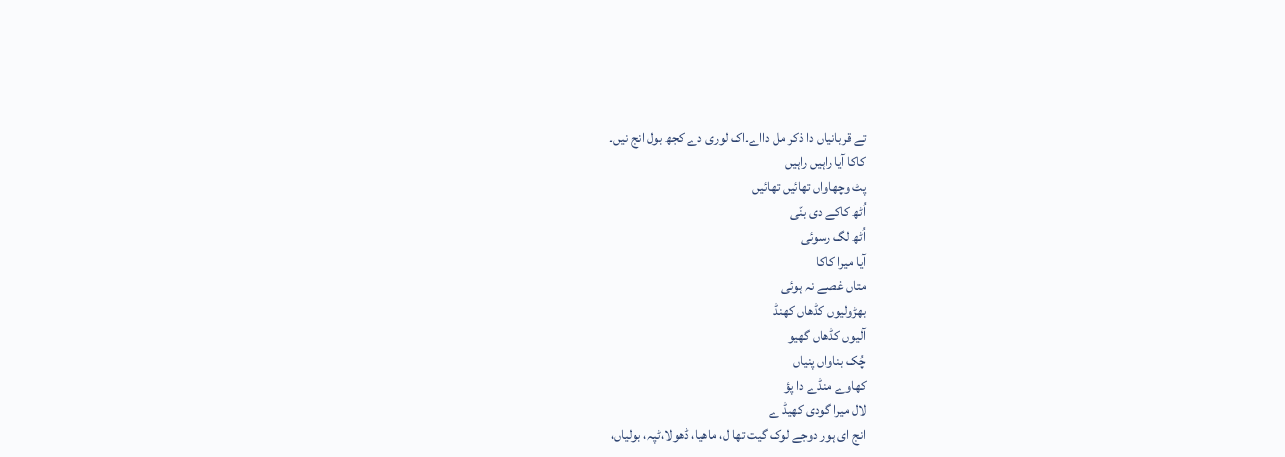تے قربانیاں دا ذکر مل دااے۔اک لوری دے کجھ بول انج نیں۔
کاکا آیا راہیں راہیں
پٹ وچھاواں تھائیں تھائیں
اُٹھ کاکے دی بنّی
اُٹھ لگ رسوئی
آیا میرا کاکا
متاں غصے نہ ہوئی
بھڑولیوں کڈھاں کھنڈ
آلیوں کڈھاں گھیو
چُک بناواں پنیاں
کھاوے منڈے دا پؤ
لال میرا گودی کھیڈ ے
انج ای ہور دوجے لوک گیت تھا ل، ماھیا، ڈھولا،ٹپہ، بولیاں،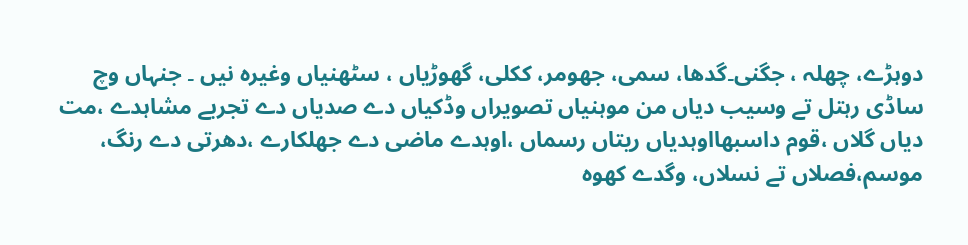دوہڑے، چھلہ ، جگنی۔گدھا، سمی، جھومر، ککلی، گھوڑیاں ، سٹھنیاں وغیرہ نیں ۔ جنہاں وچ ساڈی رہتل تے وسیب دیاں من موہنیاں تصویراں وڈکیاں دے صدیاں دے تجربے مشاہدے ،مت دیاں گلاں ،قوم داسبھااوہدیاں ریتاں رسماں ،اوہدے ماضی دے جھلکارے ،دھرتی دے رنگ، موسم،فصلاں تے نسلاں، وگدے کھوہ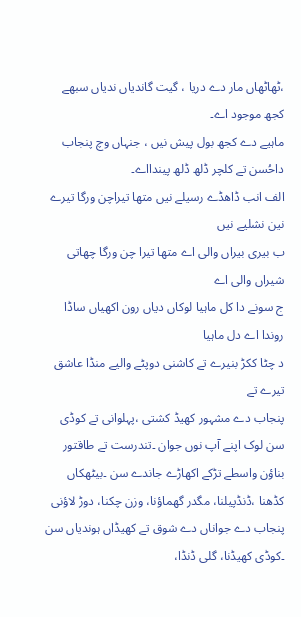،ٹھاٹھاں مار دے دریا ، گیت گاندیاں ندیاں سبھے کجھ موجود اے۔
ماہیے دے کجھ بول پیش نیں ، جنہاں وچ پنجاب داحُسن تے کلچر ڈلھ ڈلھ پیندااے۔
الف انب ڈاھڈے رسیلے نیں متھا تیراچن ورگا تیرے نین نشلیے نیں
ب بیری بیراں والی اے متھا تیرا چن ورگا چھاتی شیراں والی اے
ج سونے دا کل ماہیا لوکاں دیاں رون اکھیاں ساڈا روندا اے دل ماہیا
د چٹا ککڑ بنیرے تے کاشنی دوپٹے والیے منڈا عاشق تیرے تے
پنجاب دے مشہور کھیڈ کشتی ،پہلوانی تے کوڈی سن لوک اپنے آپ نوں جوان ۔تندرست تے طاقتور بناؤن واسطے تڑکے اکھاڑے جاندے سن ۔بیٹھکاں کڈھنا ،ڈنڈپیلنا، مگدر گھماؤنا، وزن چکنا، دوڑ لاؤنی پنجاب دے جواناں دے شوق تے کھیڈاں ہوندیاں سن ۔کوڈی کھیڈنا، گلی ڈنڈا،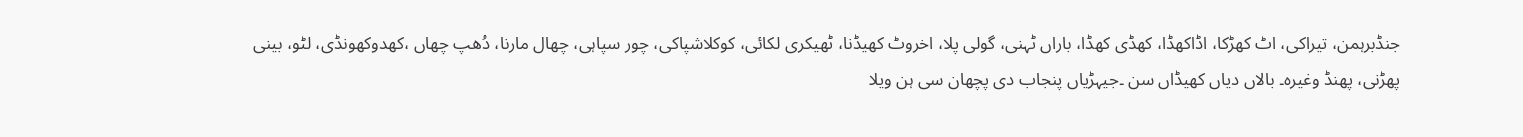جنڈبرہمن، تیراکی، اٹ کھڑکا، اڈاکھڈا، کھڈی کھڈا، باراں ٹہنی، گولی پلا، اخروٹ کھیڈنا، ٹھیکری لکائی، کوکلاشپاکی، چور سپاہی، چھال مارنا، دُھپ چھاں ،کھدوکھونڈی، لٹو، بینی پھڑنی، پھنڈ وغیرہ۔ بالاں دیاں کھیڈاں سن ۔جیہڑیاں پنجاب دی پچھان سی ہن ویلا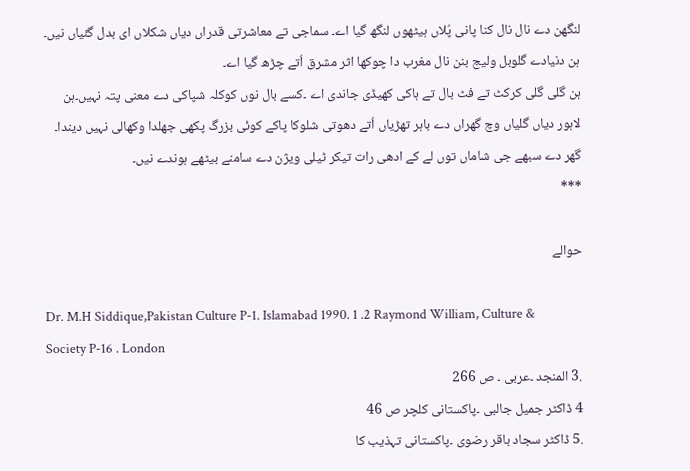لنگھن دے نال نال کنا پانی پُلاں ہیٹھوں لنگھ گیا اے۔ سماجی تے معاشرتی قدراں دیاں شکلاں ای بدل گئیاں نیں۔ ہن دنیادے گلوبل ولیج بنن نال مغرب دا چوکھا اثر مشرق اُتے چڑھ گیا اے۔
ہن گلی گلی کرکٹ تے فٹ بال تے ہاکی کھیڈی جاندی اے ۔کسے بال نوں کوکلہ شپاکی دے معنی پتہ نہیں۔ہن لاہور دیاں گلیاں وچ گھراں دے باہر تھڑیاں اُتے دھوتی شلوکا پاکے کوئی بزرگ پکھی جھلدا وکھالی نہیں دیندا۔ گھر دے سبھے جی شاماں توں لے کے ادھی رات تیکر ٹیلی ویژن دے سامنے بیٹھے ہوندے نیں۔
***

حوالے

Dr. M.H Siddique,Pakistan Culture P-1. Islamabad 1990. 1 .2 Raymond William, Culture & Society P-16 . London
.3 المنجد ۔عربی ۔ ص 266
4 ڈاکٹر جمیل جالبی ۔پاکستانی کلچر ص 46
.5 ڈاکٹر سجاد باقر رضوی ۔پاکستانی تہذیب کا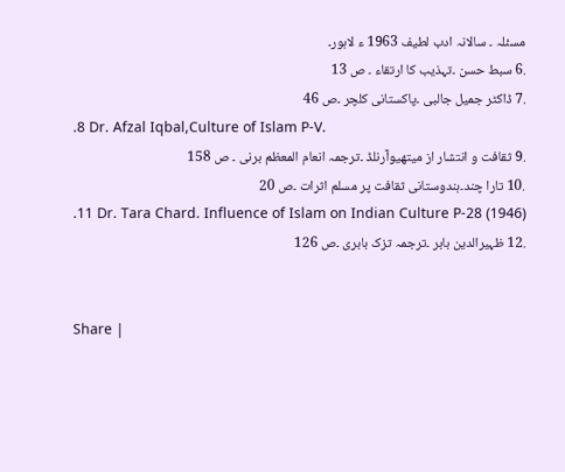مسئلہ ۔ سالانہ ادب لطیف 1963 ء لاہور۔
.6 سبط حسن ۔تہذیب کا ارتقاء ۔ ص 13
.7 ڈاکٹر جمیل جالبی ۔پاکستانی کلچر ۔ص 46
.8 Dr. Afzal Iqbal,Culture of Islam P-V.
.9 ثقافت و انتشار از میتھیوآرنلڈ ۔ترجمہ انعام المعظم برنی ۔ ص 158
.10 تارا چند۔ہندوستانی ثقافت پر مسلم اثرات ۔ص 20
.11 Dr. Tara Chard. Influence of Islam on Indian Culture P-28 (1946)
.12 ظہیرالدین بابر ۔ترجمہ تزک بابری ۔ص 126


Share |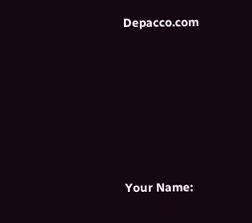Depacco.com






Your Name: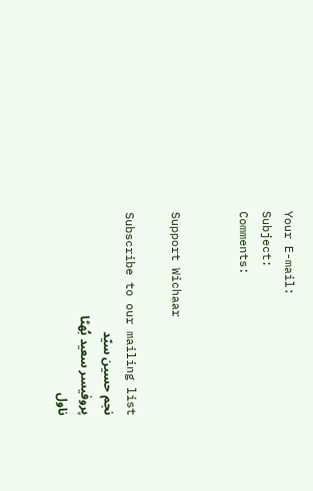Your E-mail:
Subject:
Comments:


Support Wichaar

Subscribe to our mailing list
نجم حسین سیّد
پروفیسر سعید بُھٹا
ناول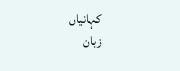کہانیاں
زبان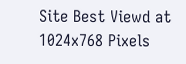Site Best Viewd at 1024x768 Pixels